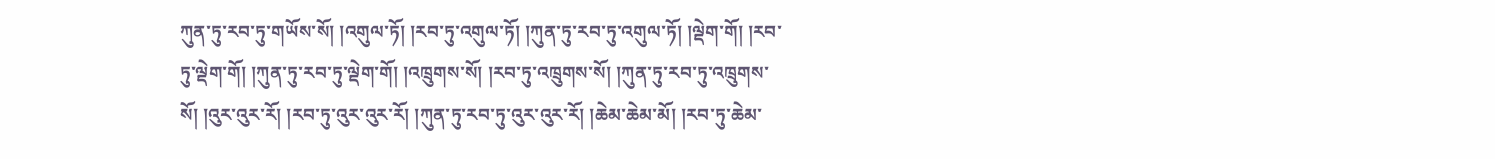ཀུན་ཏུ་རབ་ཏུ་གཡོས་སོ། །འགུལ་ཏོ། །རབ་ཏུ་འགུལ་ཏོ། །ཀུན་ཏུ་རབ་ཏུ་འགུལ་ཏོ། །ལྡེག་གོ། །རབ་ཏུ་ལྡེག་གོ། །ཀུན་ཏུ་རབ་ཏུ་ལྡེག་གོ། །འཁྲུགས་སོ། །རབ་ཏུ་འཁྲུགས་སོ། །ཀུན་ཏུ་རབ་ཏུ་འཁྲུགས་སོ། །འུར་འུར་རོ། །རབ་ཏུ་འུར་འུར་རོ། །ཀུན་ཏུ་རབ་ཏུ་འུར་འུར་རོ། །ཆེམ་ཆེམ་མོ། །རབ་ཏུ་ཆེམ་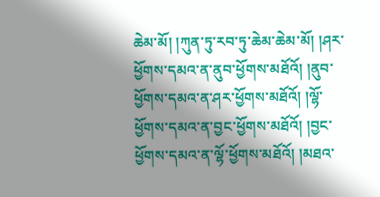ཆེམ་མོ། །ཀུན་ཏུ་རབ་ཏུ་ཆེམ་ཆེམ་མོ། །ཤར་ཕྱོགས་དམའ་ན་ནུབ་ཕྱོགས་མཐོའོ། །ནུབ་ཕྱོགས་དམའ་ན་ཤར་ཕྱོགས་མཐོའོ། །ལྷོ་ཕྱོགས་དམའ་ན་བྱང་ཕྱོགས་མཐོའོ། །བྱང་ཕྱོགས་དམའ་ན་ལྷོ་ཕྱོགས་མཐོའོ། །མཐའ་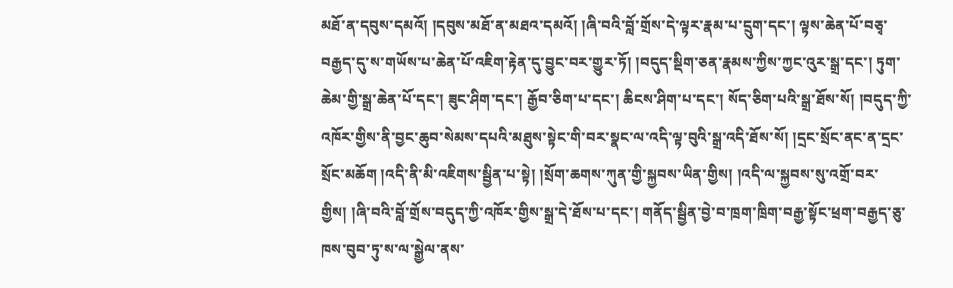མཐོ་ན་དབུས་དམའོ། །དབུས་མཐོ་ན་མཐའ་དམའོ། །ཞི་བའི་བློ་གྲོས་དེ་ལྟར་རྣམ་པ་དྲུག་དང་། ལྟས་ཆེན་པོ་བཅྭ་བརྒྱད་དུ་ས་གཡོས་པ་ཆེན་པོ་འཇིག་རྟེན་དུ་བྱུང་བར་གྱུར་ཏོ། །བདུད་སྡིག་ཅན་རྣམས་ཀྱིས་ཀྱང་འུར་སྒྲ་དང་། ཏུག་ཆེམ་གྱི་སྒྲ་ཆེན་པོ་དང་། ཟུང་ཤིག་དང་། རྒྱོབ་ཅིག་པ་དང་། ཆིངས་ཤིག་པ་དང་། སོད་ཅིག་པའི་སྒྲ་ཐོས་སོ། །བདུད་ཀྱི་འཁོར་གྱིས་ནི་བྱང་ཆུབ་སེམས་དཔའི་མཐུས་སྟེང་གི་བར་སྣང་ལ་འདི་ལྟ་བུའི་སྒྲ་འདི་ཐོས་སོ། །དྲང་སྲོང་ནང་ན་དྲང་སྲོང་མཆོག །འདི་ནི་མི་འཇིགས་སྦྱིན་པ་སྟེ། །སྲོག་ཆགས་ཀུན་གྱི་སྐྱབས་ཡིན་གྱིས། །འདི་ལ་སྐྱབས་སུ་འགྲོ་བར་གྱིས། །ཞི་བའི་བློ་གྲོས་བདུད་ཀྱི་འཁོར་གྱིས་སྒྲ་དེ་ཐོས་པ་དང་། གནོད་སྦྱིན་བྱེ་བ་ཁྲག་ཁྲིག་བརྒྱ་སྟོང་ཕྲག་བརྒྱད་ཅུ་ཁས་བུབ་ཏུ་ས་ལ་སྒྱེལ་ནས་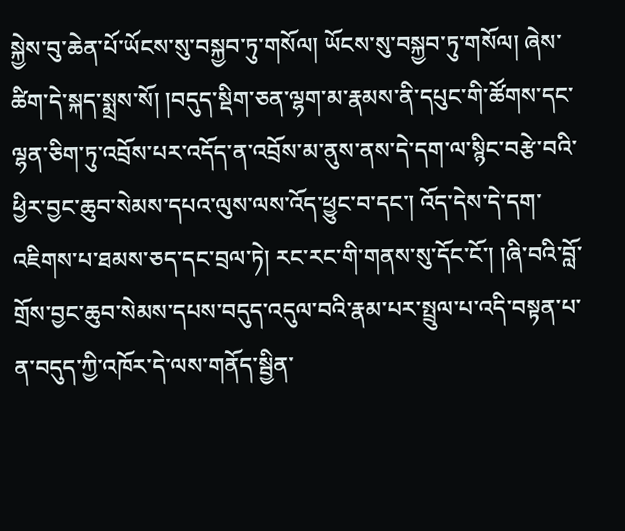སྐྱེས་བུ་ཆེན་པོ་ཡོངས་སུ་བསྐྱབ་ཏུ་གསོལ། ཡོངས་སུ་བསྐྱབ་ཏུ་གསོལ། ཞེས་ཚིག་དེ་སྐད་སྨྲས་སོ། །བདུད་སྡིག་ཅན་ལྷག་མ་རྣམས་ནི་དཔུང་གི་ཚོགས་དང་ལྷན་ཅིག་ཏུ་འབྲོས་པར་འདོད་ན་འབྲོས་མ་ནུས་ནས་དེ་དག་ལ་སྙིང་བརྩེ་བའི་ཕྱིར་བྱང་ཆུབ་སེམས་དཔའ་ལུས་ལས་འོད་ཕྱུང་བ་དང་། འོད་དེས་དེ་དག་འཇིགས་པ་ཐམས་ཅད་དང་བྲལ་ཏེ། རང་རང་གི་གནས་སུ་དོང་ངོ་། །ཞི་བའི་བློ་གྲོས་བྱང་ཆུབ་སེམས་དཔས་བདུད་འདུལ་བའི་རྣམ་པར་སྤྲུལ་པ་འདི་བསྟན་པ་ན་བདུད་ཀྱི་འཁོར་དེ་ལས་གནོད་སྦྱིན་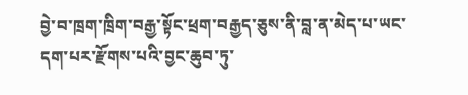བྱེ་བ་ཁྲག་ཁྲིག་བརྒྱ་སྟོང་ཕྲག་བརྒྱད་ཅུས་ནི་བླ་ན་མེད་པ་ཡང་དག་པར་རྫོགས་པའི་བྱང་ཆུབ་ཏུ་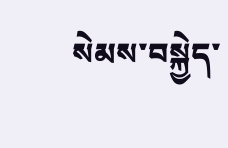སེམས་བསྐྱེད་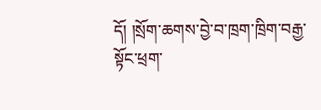དོ། །སྲོག་ཆགས་བྱེ་བ་ཁྲག་ཁྲིག་བརྒྱ་སྟོང་ཕྲག་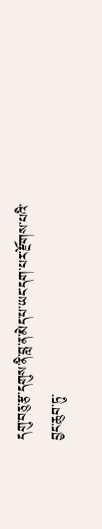དགུ་བཅུ་རྩ་དགུས་ནི་བླ་ན་མེད་པ་ཡང་དག་པར་རྫོགས་པའི་བྱང་ཆུབ་ཏུ་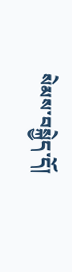སེམས་བསྐྱེད་དོ།